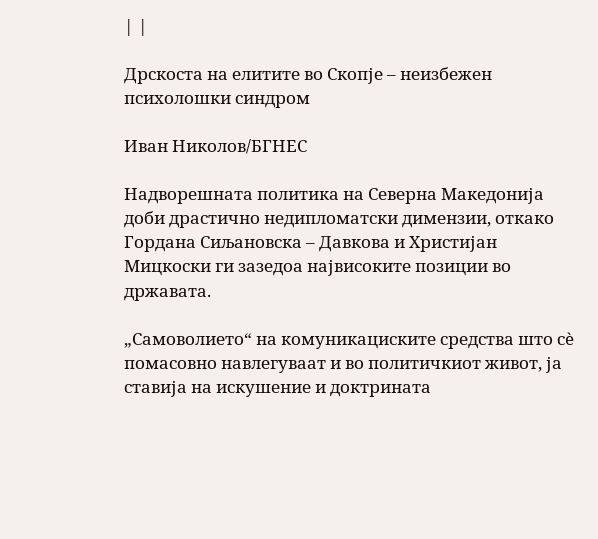| |

Дрскоста на елитите во Скопје – неизбежен психолошки синдром

Иван Николов/БГНЕС

Надворешната политика на Северна Македонија доби драстично недипломатски димензии, откако Гордана Сиљановска – Давкова и Христијан Мицкоски ги зазедоа највисоките позиции во државата.

„Самоволието“ на комуникациските средства што сè помасовно навлегуваат и во политичкиот живот, ја ставија на искушение и доктрината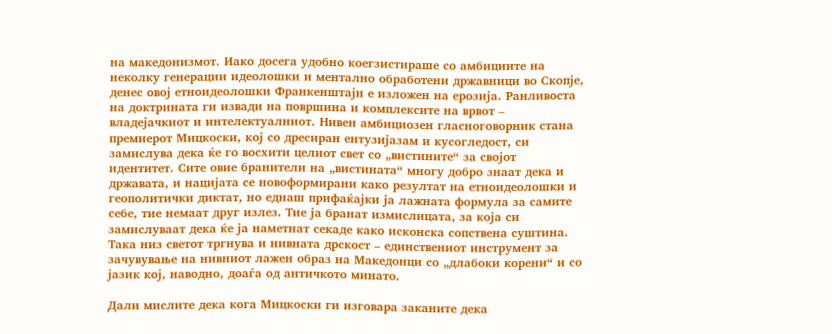на македонизмот. Иако досега удобно коегзистираше со амбициите на неколку генерации идеолошки и ментално обработени државници во Скопје, денес овој етноидеолошки Франкенштајн е изложен на ерозија. Ранливоста на доктрината ги извади на површина и комплексите на врвот – владејачкиот и интелектуалниот. Нивен амбициозен гласноговорник стана премиерот Мицкоски, кој со дресиран ентузијазам и кусогледост, си замислува дека ќе го восхити целиот свет со „вистините“ за својот идентитет. Сите овие бранители на „вистината“ многу добро знаат дека и државата, и нацијата се новоформирани како резултат на етноидеолошки и геополитички диктат, но еднаш прифаќајки ја лажната формула за самите себе, тие немаат друг излез. Тие ја бранат измислицата, за која си замислуваат дека ќе ја наметнат секаде како исконска сопствена суштина. Така низ светот тргнува и нивната дрскост – единствениот инструмент за зачувување на нивниот лажен образ на Македонци со „длабоки корени“ и со јазик кој, наводно, доаѓа од античкото минато.

Дали мислите дека кога Мицкоски ги изговара заканите дека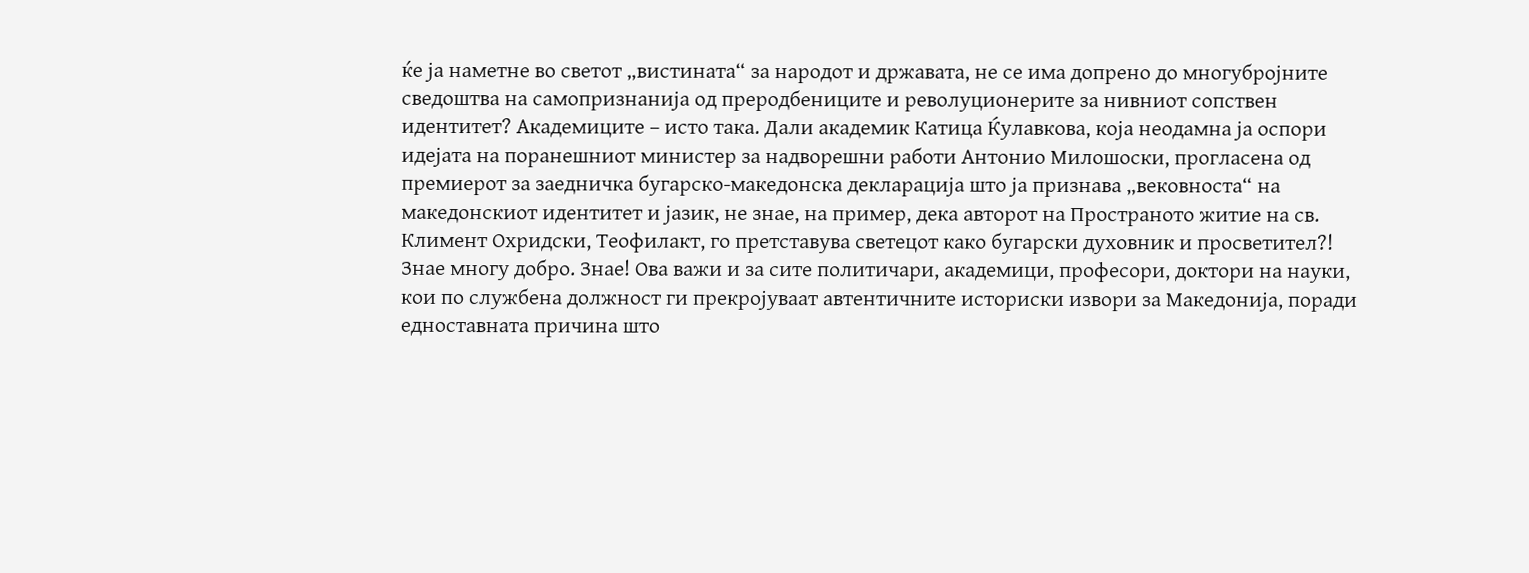ќе ја наметне во светот „вистината“ за народот и државата, не се има допрено до многубројните сведоштва на самопризнанија од преродбениците и револуционерите за нивниот сопствен идентитет? Академиците – исто така. Дали академик Катица Ќулавкова, која неодамна ја оспори идејата на поранешниот министер за надворешни работи Антонио Милошоски, прогласена од премиерот за заедничка бугарско-македонска декларација што ја признава „вековноста“ на македонскиот идентитет и јазик, не знае, на пример, дека авторот на Пространото житие на св. Климент Охридски, Теофилакт, го претставува светецот како бугарски духовник и просветител?! Знае многу добро. Знае! Ова важи и за сите политичари, академици, професори, доктори на науки, кои по службена должност ги прекројуваат автентичните историски извори за Македонија, поради едноставната причина што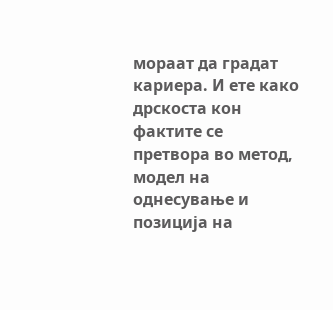мораат да градат кариера. И ете како дрскоста кон фактите се претвора во метод, модел на однесување и позиција на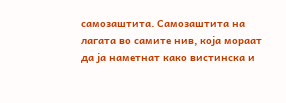самозаштита. Самозаштита на лагата во самите нив, која мораат да ја наметнат како вистинска и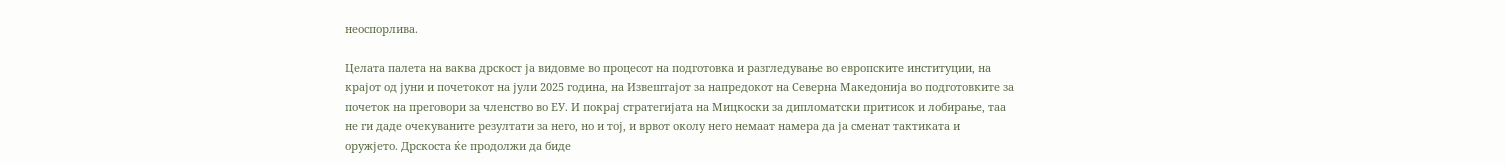неоспорлива.

Целата палета на ваква дрскост ја видовме во процесот на подготовка и разгледување во европските институции, на крајот од јуни и почетокот на јули 2025 година, на Извештајот за напредокот на Северна Македонија во подготовките за почеток на преговори за членство во ЕУ. И покрај стратегијата на Мицкоски за дипломатски притисок и лобирање, таа не ги даде очекуваните резултати за него, но и тој, и врвот околу него немаат намера да ја сменат тактиката и оружјето. Дрскоста ќе продолжи да биде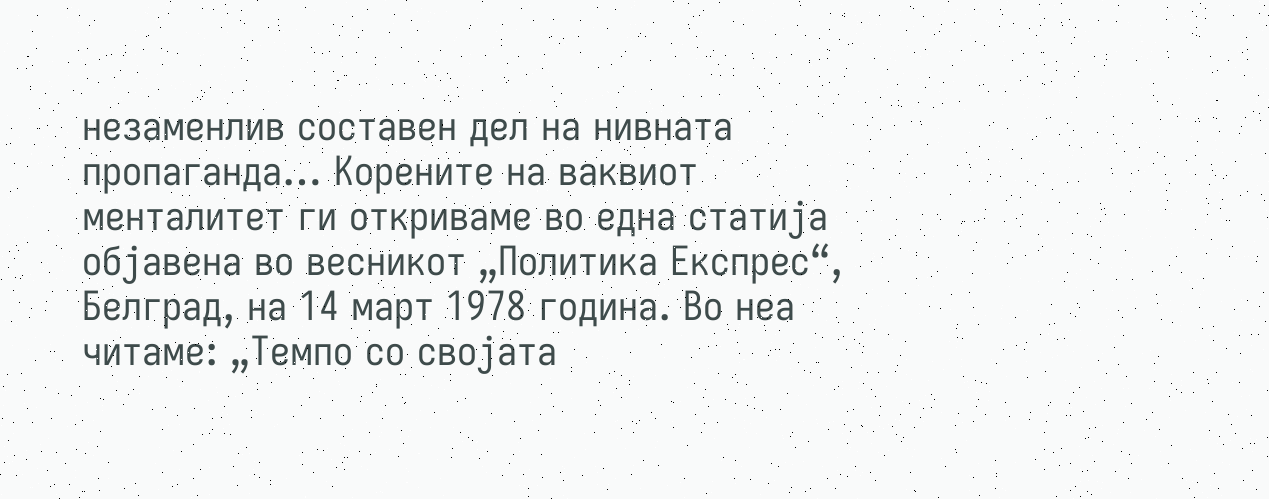незаменлив составен дел на нивната пропаганда… Корените на ваквиот менталитет ги откриваме во една статија објавена во весникот „Политика Експрес“, Белград, на 14 март 1978 година. Во неа читаме: „Темпо со својата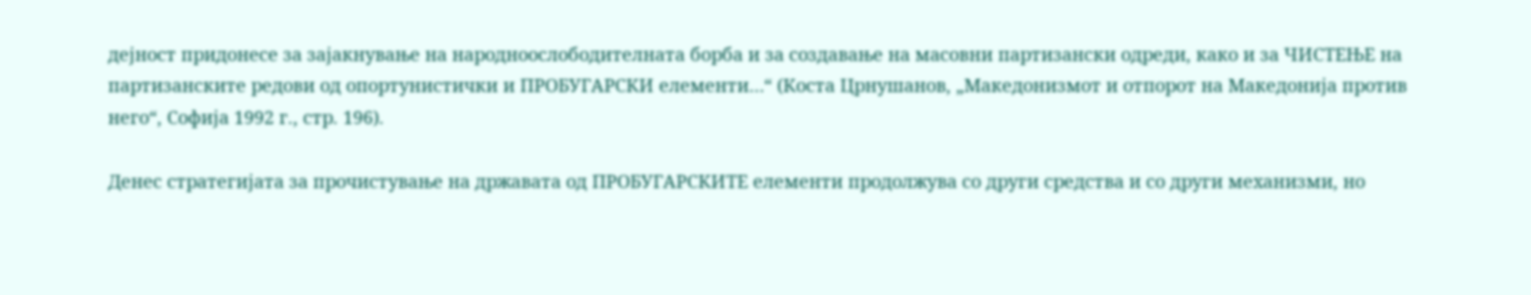дејност придонесе за зајакнување на народноослободителната борба и за создавање на масовни партизански одреди, како и за ЧИСТЕЊЕ на партизанските редови од опортунистички и ПРОБУГАРСКИ елементи…“ (Коста Црнушанов, „Македонизмот и отпорот на Македонија против него“, Софија 1992 г., стр. 196).

Денес стратегијата за прочистување на државата од ПРОБУГАРСКИТЕ елементи продолжува со други средства и со други механизми, но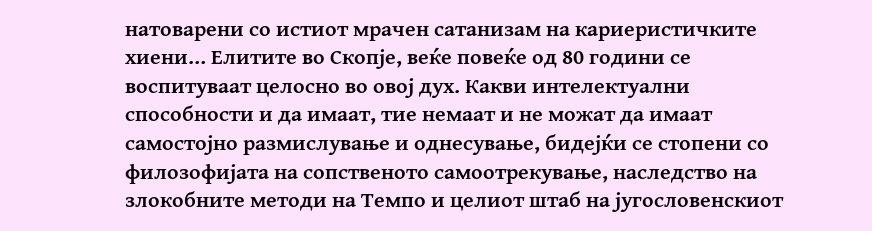натоварени со истиот мрачен сатанизам на кариеристичките хиени… Елитите во Скопје, веќе повеќе од 80 години се воспитуваат целосно во овој дух. Какви интелектуални способности и да имаат, тие немаат и не можат да имаат самостојно размислување и однесување, бидејќи се стопени со филозофијата на сопственото самоотрекување, наследство на злокобните методи на Темпо и целиот штаб на југословенскиот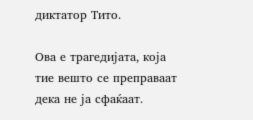диктатор Тито.

Ова е трагедијата, која тие вешто се преправаат дека не ја сфаќаат.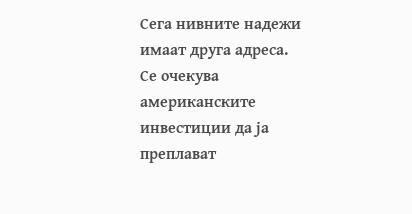Сега нивните надежи имаат друга адреса. Се очекува американските инвестиции да ја преплават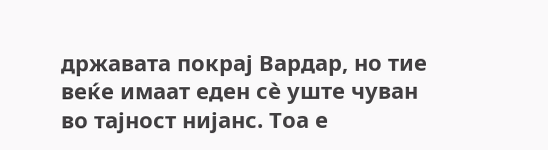државата покрај Вардар, но тие веќе имаат еден сè уште чуван во тајност нијанс. Тоа е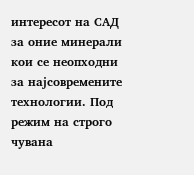интересот на САД за оние минерали кои се неопходни за најсовремените технологии. Под режим на строго чувана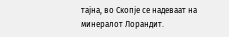тајна, во Скопје се надеваат на минералот Лорандит.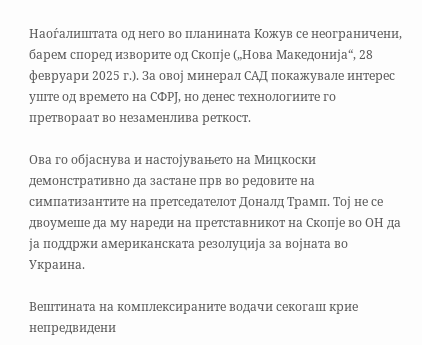Наоѓалиштата од него во планината Кожув се неограничени, барем според изворите од Скопје („Нова Македонија“, 28 февруари 2025 г.). За овој минерал САД покажувале интерес уште од времето на СФРЈ, но денес технологиите го претвораат во незаменлива реткост.

Ова го објаснува и настојувањето на Мицкоски демонстративно да застане прв во редовите на симпатизантите на претседателот Доналд Трамп. Тој не се двоумеше да му нареди на претставникот на Скопје во ОН да ја поддржи американската резолуција за војната во Украина.

Вештината на комплексираните водачи секогаш крие непредвидени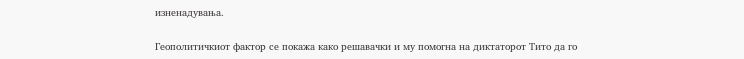изненадувања.

Геополитичкиот фактор се покажа како решавачки и му помогна на диктаторот Тито да го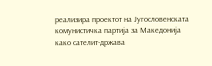реализира проектот на Југословенската комунистичка партија за Македонија како сателит-држава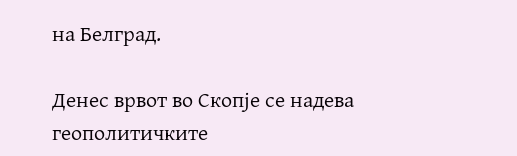на Белград.

Денес врвот во Скопје се надева геополитичките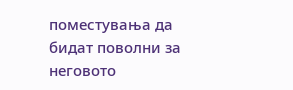поместувања да бидат поволни за неговото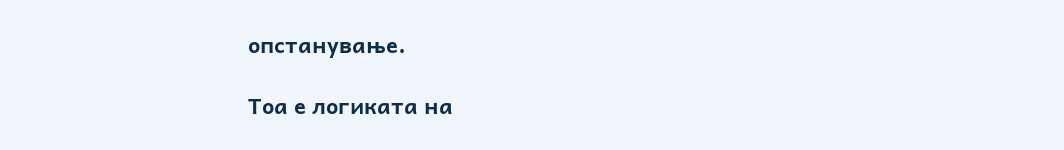опстанување.

Тоа е логиката на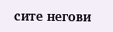сите негови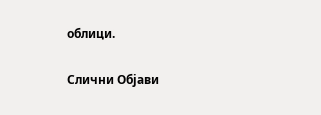облици.

Слични Објави